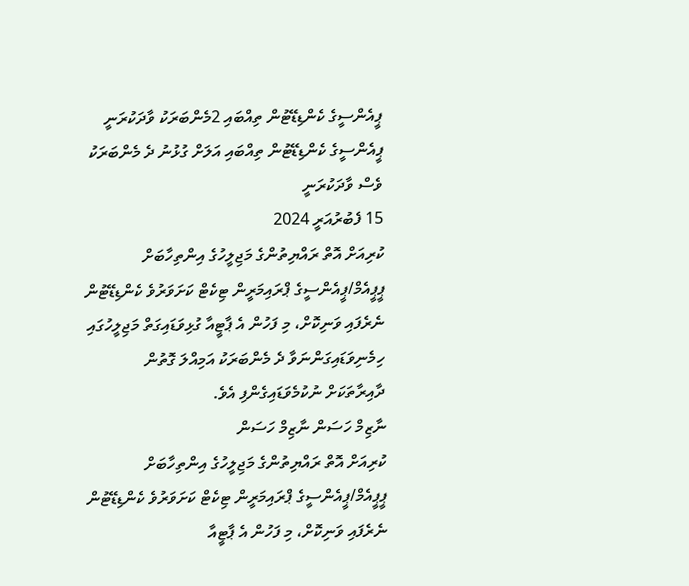ޕީއެންސީގެ ކެންޑިޑޭޓުން ތިއްބައި 2މެންބަރަކު ވާދަކުރަނީ
ޕީއެންސީގެ ކެންޑިޑޭޓުން ތިއްބައި އަލަށް ގުޅުނު ދެ މެންބަރަކު ވެސް ވާދަކުރަނީ
15 ފެބުރުއަރީ 2024
ކުރިއަށް އޮތް ރައްޔިތުންގެ މަޖިލީހުގެ އިންތިހާބަށް ޕީޕީއެމް/ޕީއެންސީގެ ޕްރައިމަރީން ޓިކެޓް ކަށަވަރުވެ ކެންޑިޑޭޓުން ނެރެފައި ވަނިކޮށް، މި ފަހުން އެ ޕާޓީއާ ގުޅިވަޑައިގަތް މަޖިލީހުގައި ހިމެނިވަޑައިގަންނަވާ ދެ މެންބަރަކު އަމިއްލަ ގޮތުން ދާއިރާތަކަށް ނުކުމެވަޑައިގެންފި އެވެ.
ނާޒިމް ހަސަން ނާޒިމް ހަސަން
ކުރިއަށް އޮތް ރައްޔިތުންގެ މަޖިލީހުގެ އިންތިހާބަށް ޕީޕީއެމް/ޕީއެންސީގެ ޕްރައިމަރީން ޓިކެޓް ކަށަވަރުވެ ކެންޑިޑޭޓުން ނެރެފައި ވަނިކޮށް، މި ފަހުން އެ ޕާޓީއާ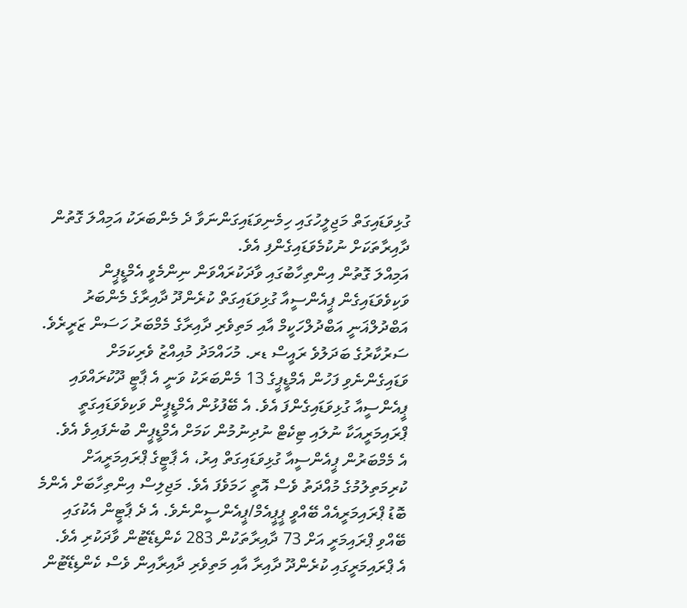ގުޅިވަޑައިގަތް މަޖިލީހުގައި ހިމެނިވަޑައިގަންނަވާ ދެ މެންބަރަކު އަމިއްލަ ގޮތުން ދާއިރާތަކަށް ނުކުމެވަޑައިގެންފި އެވެ.
އަމިއްލަ ގޮތުން އިންތިހާބުގައި ވާދަކުރައްވަން ނިންމެވީ އެމްޑީޕީން ވަކިވެވަޑައިގެން ޕީއެންސީއާ ގުޅިވަޑައިގަތް ކުރެންދޫ ދާއިރާގެ މެންބަރު އަބްދުލްޣަނީ އަބްދުލްހަކީމް އާއި މަތިވެރި ދާއިރާގެ މެމްބަރު ހަސަން ޒަރީރެވެ.
ސަރުކާރުގެ ބަދަލުވެ ރައީސް ޑރ. މުހައްމަދު މުއިއްޒު ވެރިކަމަށް ވަޑައިގެންނެވި ފަހުން އެމްޑީޕީގެ 13 މެންބަރަކު ވަނީ އެ ޕާޓީ ދޫކުރައްވައި ޕީއެންސީއާ ގުޅިވަޑައިގެންފަ އެވެ. އެ ބޭފުޅުން އެމްޑީޕީން ވަކިވެވަޑައިގަތީ ޕްރައިމަރީއަކާ ނުލައި ޓިކެޓް ނުދިނުމުން ކަމަށް އެމްޑީޕީން ބުނެފައިވެ އެވެ.
އެ މެމްބަރުން ޕީއެންސީއާ ގުޅިވަޑައިގަތް އިރު، އެ ޕާޓީގެ ޕްރައިމަރީއަށް ކުރިމަތިލުމުގެ މުއްދަތު ވެސް އޮތީ ހަމަވެފަ އެވެ. މަޖިލިސް އިންތިހާބަށް އެންމެ ބޮޑު ޕްރައިމަރީއެއް ބޭއްވީ ޕީޕީއެމް/ޕީއެންސީންނެވެ. އެ ދެ ޕާޓީން އެކުގައި ބޭއްވި ޕްރައިމަރީ އަށް 73 ދާއިރާތަކުން 283 ކެންޑިޑޭޓުން ވާދަކުރި އެވެ.
އެ ޕްރައިމަރީގައި ކުރެންދޫ ދާއިރާ އާއި މަތިވެރި ދާއިރާއިން ވެސް ކެންޑިޑޭޓުން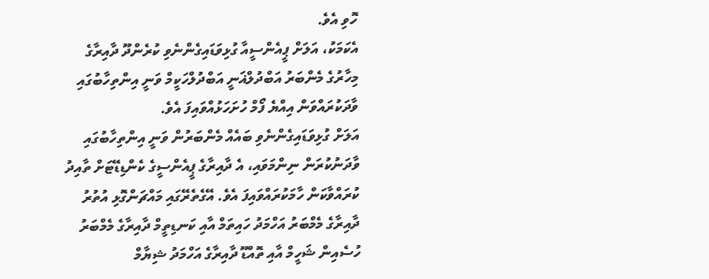ހޮވި އެވެ.
އެކަމަކު، އަލަށް ޕީއެންސީއާ ގުޅިވަޑައިގެންނެވި ކުރެންދޫ ދާއިރާގެ މިހާރުގެ މެންބަރު އަބްދުލްޣަނީ އަބްދުލްހަކީމް ވަނީ އިންތިހާބުގައި ވާދަކުރައްވަން އިއްޔެ ފޯމް ހުށަހަޅުއްވައިފަ އެވެ.
އަލަށް ގުޅިވަޑައިގެންނެވި ބައެއް މެންބަރުން ވަނީ އިންތިހާބުގައި ވާދަނުކުރަން ނިންމަވައި، އެ ދާއިރާގެ ޕީއެންސީގެ ކެންޑިޑޭޓަށް ތާއިދު ކުރައްވާކަން ހާމަކުރައްވައިފަ އެވެ. އޭގެތެރޭގައި މައްޗަންގޮޅި އުތުރު ދާއިރާގެ މެމްބަރު އަހްމަދު ހައިތަމް އާއި ކަނޑިތީމް ދާއިރާގެ މެމްބަރު ހުސެއިން ޝަހީމް އާއި ތޮއްޑޫ ދާއިރާގެ އަހްމަދު ޝިޔާމް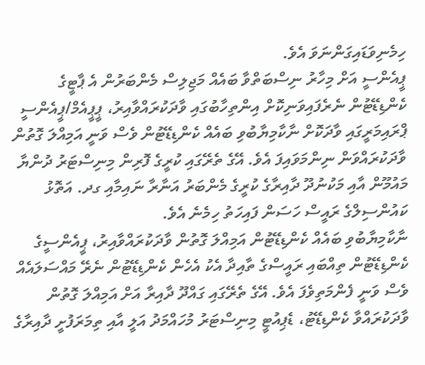ހިމެނިވަޑައިގަންނަވަ އެވެ.
ޕީއެންސީ އަށް މިހާރު ނިސްބަތްވާ ބައެއް މަޖިލިސް މެންބަރުން އެ ޕާޓީގެ ކެންޑިޑޭޓުން ނެރެފައިވަނިކޮށް އިންތިހާބުގައި ވާދަކުރައްވާއިރު، ޕީޕީއެމް/ޕީއެންސީ ޕްރައިމަރީގައި ވާދަކޮށް ނާކާމިޔާބުވި ބައެއް ކެންޑިޑޭޓުން ވެސް ވަނީ އަމިއްލަ ގޮތުން ވާދަކުރައްވަން ނިންމަވައިފަ އެވެ. އޭގެ ތެރޭގައި ކުރީގެ ފޮރިން މިނިސްޓަރު ދުންޔާ މައުމޫން އާއި މަކުނުދޫ ދާއިރާގެ ކުރީގެ މެންބަރު އަނާރާ ނައިމާއި ގދ. އަތޮޅު ކައުންސިލްގެ ރައީސް ހަސަން ފައިހަތު ހިމެނެ އެވެ.
ނާކާމިޔާބުވި ބައެއް ކެންޑިޑޭޓުން އަމިއްލަ ގޮތުން ވާދަކުރައްވާއިރު، ޕީއެންސީގެ ކެންޑިޑޭޓުން ތިއްބައި ރައީސްގެ ތާއިދާ އެކު އެހެން ކެންޑިޑޭޓުން ނެރޭ މައްސަލައެއް ވެސް ވަނީ ފެންމަތިވެފަ އެވެ. އޭގެ ތެރޭގައި ގައްދޫ ދާއިރާ އަށް އަމިއްލަ ގޮތުން ވާދަކުރައްވާ ކެންޑިޑޭޓު، ޑެޕިއުޓީ މިނިސްޓަރު މުހައްމަދު އަލީ އާއި ތިމަރަފުށީ ދާއިރާގެ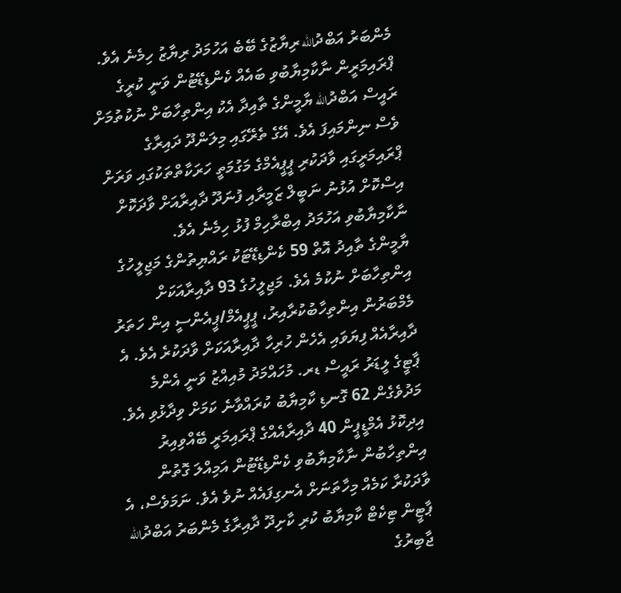މެންބަރު އަބްދުالله ރިޔާޒުގެ ބޭބެ އަހުމަދު ރިޔާޒު ހިމެނެ އެވެ.
ޕްރައިމަރީން ނާކާމިޔާބުވި ބައެއް ކެންޑިޑޭޓުން ވަނީ ކުރީގެ ރައީސް އަބްދުالله ޔާމީންގެ ތާއިދާ އެކު އިންތިހާބަށް ނުކުތުމަށް ވެސް ނިންމައިފަ އެވެ. އޭގެ ތެރޭގައި މިލަންދޫ ދައިރާގެ ޕްރައިމަރީގައި ވާދަކުރި ޕީޕީއެމްގެ މަގުމަތީ ހަރަކާތްތަކުގައި ވަރަށް އިސްކޮށް އުޅުނު ނަބީލް ޒަމީރާއި ފުނަދޫ ދާއިރާއަށް ވާދަކޮށް ނާކާމިޔާބުވި އަހުމަދު އިބްރާހިމް ފުޅު ހިމެނެ އެވެ.
ޔާމީންގެ ތާއިދު އޮތް 59 ކެންޑިޑޭޓަކު ރައްޔިތުންގެ މަޖިލީހުގެ އިންތިހާބަށް ނުކުމެ އެވެ. މަޖިލީހުގެ 93 ދާއިރާއަކަށް މެމްބަރުން އިންތިހާބުކުރާއިރު، ޕީޕީއެމް/ޕީއެންސީ އިން ހަތަރު ދާއިރާއެއް ފިޔަވައި އެހެން ހުރިހާ ދާއިރާއަކަށް ވާދަކުރެ އެވެ. އެ ޕާޓީގެ ލީޑަރު ރައީސް ޑރ. މުހައްމަދު މުއިއްޒު ވަނީ އެންމެ މަދުވެގެން 62 ގޮނޑި ކާމިޔާބު ކުރައްވާނެ ކަމަށް ވިދާޅުވި އެވެ.
އިދިކޮޅު އެމްޑީޕީން 40 ދާއިރާއެއްގެ ޕްރައިމަރީ ބޭއްވިއިރު އިންތިހާބުން ނާކާމިޔާބުވި ކެންޑިޑޭޓުން އަމިއްލަ ގޮތުން ވާދަކުރާ ކަމެއް މިހާތަނަށް އެނގިފައެއް ނުވެ އެވެ. ނަމަވެސް، އެ ޕާޓީން ޓިކެޓް ކާމިޔާބު ކުރި ކާށިދޫ ދާއިރާގެ މެންބަރު އަބްދުالله ޖާބިރުގެ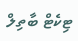ޓިކެޓް ބާތިލް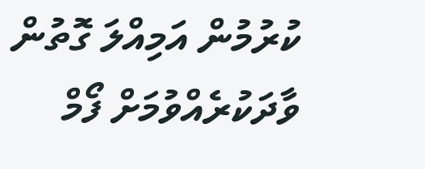ކުރުމުން އަމިއްލަ ގޮތުން ވާދަކުރެއްވުމަށް ފޯމް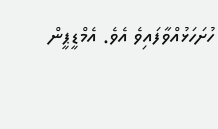ހުށަހަޅުއްވާފައިވެ އެވެ. އެމްޑީޕީން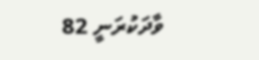ވާދަކުރަނީ 82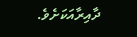ދާއިރާއަކަށެވެ.